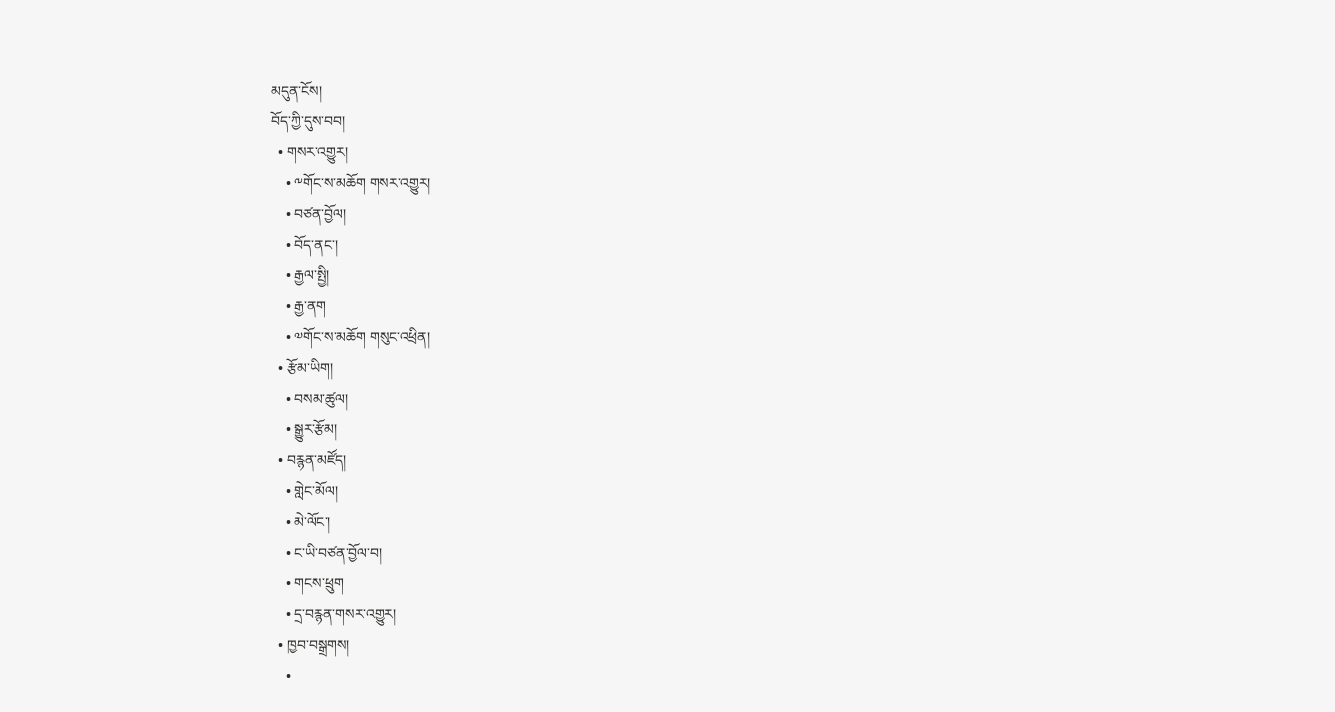མདུན་ངོས།
བོད་ཀྱི་དུས་བབ།
  • གསར་འགྱུར།
    • ༸གོང་ས་མཆོག གསར་འགྱུར།
    • བཙན་བྱོལ།
    • བོད་ནང་།
    • རྒྱལ་སྤྱི།
    • རྒྱ་ནག
    • ༧གོང་ས་མཆོག གསུང་འཕྲིན།
  • རྩོམ་ཡིག།
    • བསམ་ཚུལ།
    • སྒྱུར་རྩོམ།
  • བརྙན་མཛོད།
    • གླེང་མོལ།
    • མེ་ལོང་།
    • ང་ཡི་བཙན་བྱོལ་བ།
    • གངས་ཕྲུག
    • དྲ་བརྙན་གསར་འགྱུར།
  • ཁྱབ་བསྒྲགས།
    •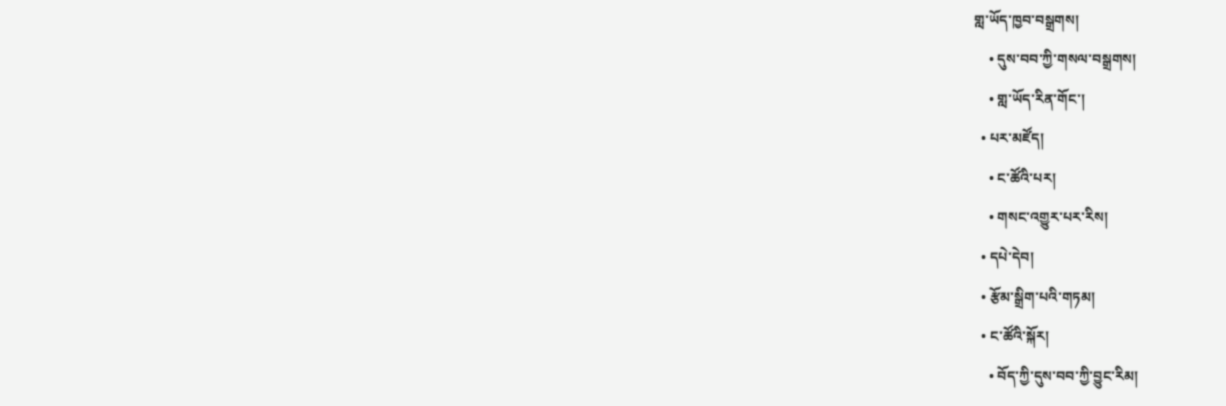གླ་ཡོད་ཁྱབ་བསྒྲགས།
    • དུས་བབ་ཀྱི་གསལ་བསྒྲགས།
    • གླ་ཡོད་རིན་གོང་།
  • པར་མཛོད།
    • ང་ཚོའི་པར།
    • གསང་འགྱུར་པར་རིས།
  • དཔེ་དེབ།
  • རྩོམ་སྒྲིག་པའི་གཏམ།
  • ང་ཚོའི་སྐོར།
    • བོད་ཀྱི་དུས་བབ་ཀྱི་བྱུང་རིམ།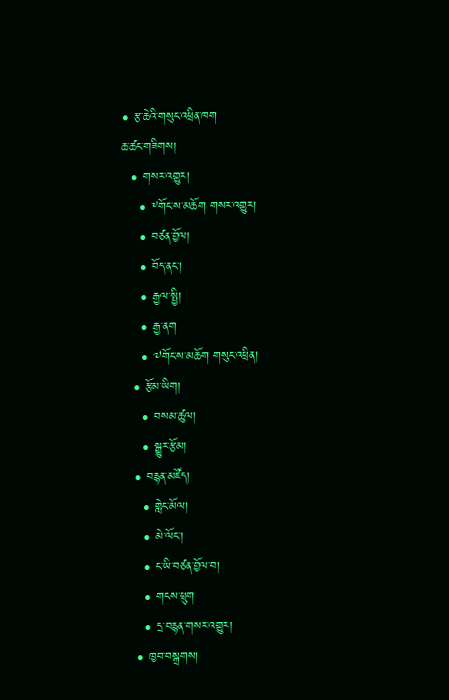• རྩ་ཆེའི་གསུང་འཕྲིན་ཁག
ཆ་ཚང་གཟིགས།
  • གསར་འགྱུར།
    • ༸གོང་ས་མཆོག གསར་འགྱུར།
    • བཙན་བྱོལ།
    • བོད་ནང་།
    • རྒྱལ་སྤྱི།
    • རྒྱ་ནག
    • ༧གོང་ས་མཆོག གསུང་འཕྲིན།
  • རྩོམ་ཡིག།
    • བསམ་ཚུལ།
    • སྒྱུར་རྩོམ།
  • བརྙན་མཛོད།
    • གླེང་མོལ།
    • མེ་ལོང་།
    • ང་ཡི་བཙན་བྱོལ་བ།
    • གངས་ཕྲུག
    • དྲ་བརྙན་གསར་འགྱུར།
  • ཁྱབ་བསྒྲགས།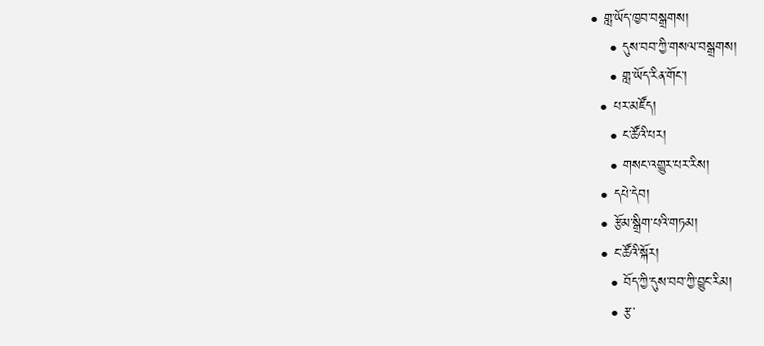• གླ་ཡོད་ཁྱབ་བསྒྲགས།
    • དུས་བབ་ཀྱི་གསལ་བསྒྲགས།
    • གླ་ཡོད་རིན་གོང་།
  • པར་མཛོད།
    • ང་ཚོའི་པར།
    • གསང་འགྱུར་པར་རིས།
  • དཔེ་དེབ།
  • རྩོམ་སྒྲིག་པའི་གཏམ།
  • ང་ཚོའི་སྐོར།
    • བོད་ཀྱི་དུས་བབ་ཀྱི་བྱུང་རིམ།
    • རྩ་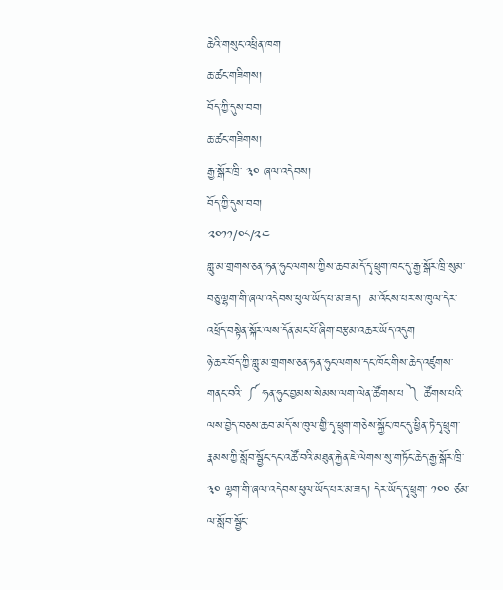ཆེའི་གསུང་འཕྲིན་ཁག
ཆ་ཚང་གཟིགས།
བོད་ཀྱི་དུས་བབ།
ཆ་ཚང་གཟིགས།
རྒྱ་སྒོར་ཁྲི་ ༣༠ ཞལ་འདེབས།
བོད་ཀྱི་དུས་བབ།
༢༠༡༡/༠༨/༢༤
གླུ་མ་གྲགས་ཅན་ཧན་ཧུང་ལགས་ཀྱིས་ཆབ་མདོ་དྭ་ཕྲུག་ཁང་དུ་རྒྱ་སྒོར་ཁྲི་སུམ་བཅུ་ལྷག་གི་ཞལ་འདེབས་ཕུལ་ཡོད་པ་མ་ཟད།  མ་འོངས་པར་ས་ཁུལ་དེར་འཕྲོད་བསྟེན་སྐོར་ལས་དོན་མང་པོ་ཞིག་བརྩམ་འཆར་ཡོད་འདུག
ཉེ་ཆར་བོད་ཀྱི་གླུ་མ་གྲགས་ཅན་ཧན་ཧུང་ལགས་དང་ཁོང་གིས་ཆེད་འཛུགས་གནང་བའི་ ༼ ཧན་ཧུང་བྱམས་སེམས་ལག་ལེན་ཚོགས་པ ༽ ཚོགས་པའི་ལས་བྱེད་བཅས་ཆབ་མདོ་ས་ཁུལ་གྱི་དྭ་ཕྲུག་གཅེས་སྐྱོང་ཁང་དུ་ཕྱིན་ཏེ་དྭ་ཕྲུག་རྣམས་ཀྱི་སློབ་སྦྱོང་དང་འཚོ་བའི་མཐུན་རྐྱེན་ཇེ་ལེགས་སུ་གཏོང་ཆེད་རྒྱ་སྒོར་ཁྲི་ ༣༠ ལྷག་གི་ཞལ་འདེབས་ཕུལ་ཡོད་པར་མ་ཟད། དེར་ཡོད་དྭ་ཕྲུག་ ༡༠༠ ཙམ་ལ་སློབ་སྦྱོང་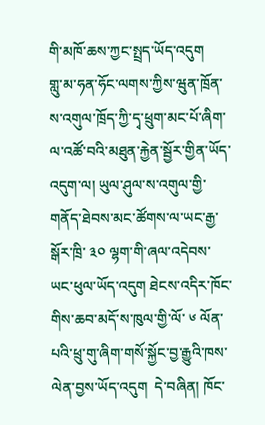གི་མཁོ་ཆས་ཀྱང་སྤྲད་ཡོད་འདུག
གླུ་མ་ཧན་ཧོང་ལགས་ཀྱིས་ཝུན་ཁྲོན་ས་འགུལ་ཁྲོད་ཀྱི་དྭ་ཕྲུག་མང་པོ་ཞིག་ལ་འཚོ་བའི་མཐུན་རྐྱེན་སྦྱོར་གྱིན་ཡོད་འདུག་ལ། ཡུལ་ཤུལ་ས་འགུལ་གྱི་གནོད་ཐེབས་མང་ཚོགས་ལ་ཡང་རྒྱ་སྒོར་ཁྲི་ ༣༠ ལྷག་གི་ཞལ་འདེབས་ཡང་ཕུལ་ཡོད་འདུག ཐེངས་འདིར་ཁོང་གིས་ཆབ་མདོ་ས་ཁུལ་གྱི་ལོ་ ༦ ལོན་པའི་ཕྲུ་གུ་ཞིག་གསོ་སྐྱོང་བྱ་རྒྱུའི་ཁས་ལེན་བྱས་ཡོད་འདུག  དེ་བཞིན། ཁོང་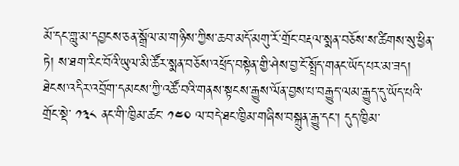མོ་དང་གླུ་མ་དབྱངས་ཅན་སྒྲོལ་མ་གཉིས་ཀྱིས་ཆབ་མདོ་མགུ་རོ་གྲོང་བརྡལ་སྨན་བཅོས་ས་ཚིགས་སུ་ཕྱིན་ཏེ། ས་ཐག་རིང་བོའི་ཡུལ་མི་ཚོར་སྨན་བཅོས་འཕྲོད་བསྟེན་གྱི་ཤེས་བྱ་ངོ་སྤྲོད་གནང་ཡོད་པར་མ་ཟད། ཐེངས་འདིར་འབྲོག་དམངས་ཀྱི་འཚོ་བའི་གནས་སྟངས་རྒྱུས་ལོན་བྱས་པ་བརྒྱུད་ལམ་རྒྱུད་དུ་ཡོད་པའི་གྲོང་སྡེ་ ༡༣༨ ནང་གི་ཁྱིམ་ཚང་ ༡༤༠ ལ་བདེ་ཐང་ཁྱིམ་གཞིས་བསྐྲུན་རྒྱུ་དང་། དུད་ཁྱིམ་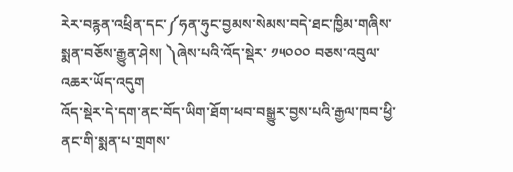རེར་བརྙན་འཕྲིན་དང་༼ཧན་ཧུང་བྱམས་སེམས་བདེ་ཐང་ཁྱིམ་གཞིས་སྨན་བཅོས་རྒྱུན་ཤེས། ༽ཞེས་པའི་འོད་སྡེར་ ༡༥༠༠༠ བཅས་འབུལ་འཆར་ཡོད་འདུག
འོད་སྡེར་དེ་དག་ནང་བོད་ཡིག་ཐོག་ཕབ་བསྒྱུར་བྱས་པའི་རྒྱལ་ཁབ་ཕྱི་ནང་གི་སྨན་པ་གྲགས་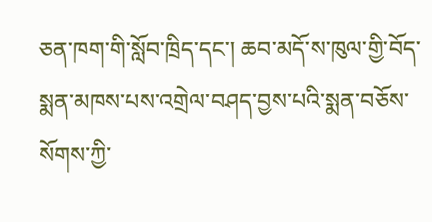ཅན་ཁག་གི་སློབ་ཁྲིད་དང་། ཆབ་མདོ་ས་ཁུལ་གྱི་བོད་སྨན་མཁས་པས་འགྲེལ་བཤད་བྱས་པའི་སྨན་བཅོས་སོགས་ཀྱི་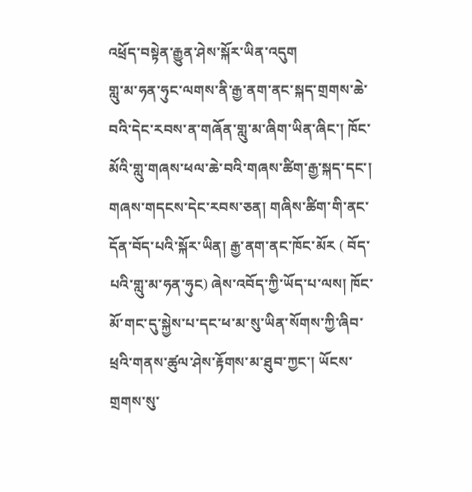འཕྲོད་བསྟེན་རྒྱུན་ཤེས་སྐོར་ཡིན་འདུག
གླུ་མ་ཧན་ཧུང་ལགས་ནི་རྒྱ་ནག་ནང་སྐད་གྲགས་ཆེ་བའི་དེང་རབས་ན་གཞོན་གླུ་མ་ཞིག་ཡིན་ཞིང་། ཁོང་མོའི་གླུ་གཞས་ཕལ་ཆེ་བའི་གཞས་ཚིག་རྒྱ་སྐད་དང་། གཞས་གདངས་དེང་རབས་ཅན། གཞིས་ཚིག་གི་ནང་དོན་བོད་པའི་སྐོར་ཡིན། རྒྱ་ནག་ནང་ཁོང་མོར ( བོད་པའི་གླུ་མ་ཧན་ཧུང) ཞེས་འབོད་ཀྱི་ཡོད་པ་ལས། ཁོང་མོ་གང་དུ་སྐྱེས་པ་དང་ཕ་མ་སུ་ཡིན་སོགས་ཀྱི་ཞིབ་ཕྲའི་གནས་ཚུལ་ཤེས་རྟོགས་མ་ཐུབ་ཀྱང་། ཡོངས་གྲགས་སུ་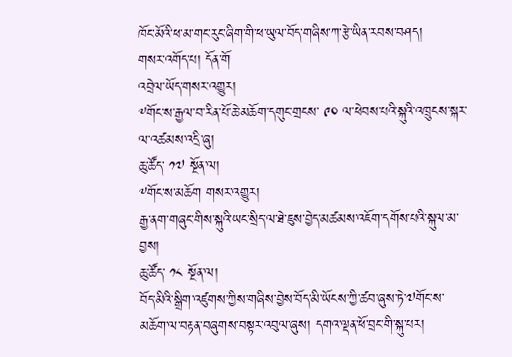ཁོང་མོའི་ཕ་མ་གང་རུང་ཞིག་གི་ཕ་ཡུལ་བོད་གཞིས་ཀ་རྩེ་ཡིན་རབས་བཤད།
གསར་འགོད་པ། དོན་གོ
འབྲེལ་ཡོད་གསར་འགྱུར།
༸གོང་ས་རྒྱལ་བ་རིན་པོ་ཆེ་མཆོག་དགུང་གྲངས་ ༩༠ ལ་ཕེབས་པའི་སྐུའི་འཁྲུངས་སྐར་ལ་འཚམས་འདྲི་ཞུ།
ཆུ་ཚོད་ ༡༧ སྔོན་ལ།
༸གོང་ས་མཆོག གསར་འགྱུར།
རྒྱ་ནག་གཞུང་གིས་སྐུའི་ཡང་སྲིད་ལ་ཐེ་ཇུས་བྱེད་མཚམས་འཇོག་དགོས་པའི་སྐུལ་མ་བྱས།
ཆུ་ཚོད་ ༡༨ སྔོན་ལ།
བོད་མིའི་སྒྲིག་འཛུགས་ཀྱིས་གཞིས་བྱེས་བོད་མི་ཡོངས་ཀྱི་ཚབ་ཞུས་ཏེ་༧གོང་ས་མཆོག་ལ་བརྟན་བཞུགས་བསྟར་འབུལ་ཞུས། དགའ་ལྡན་ཕོ་བྲང་གི་སྐུ་པར།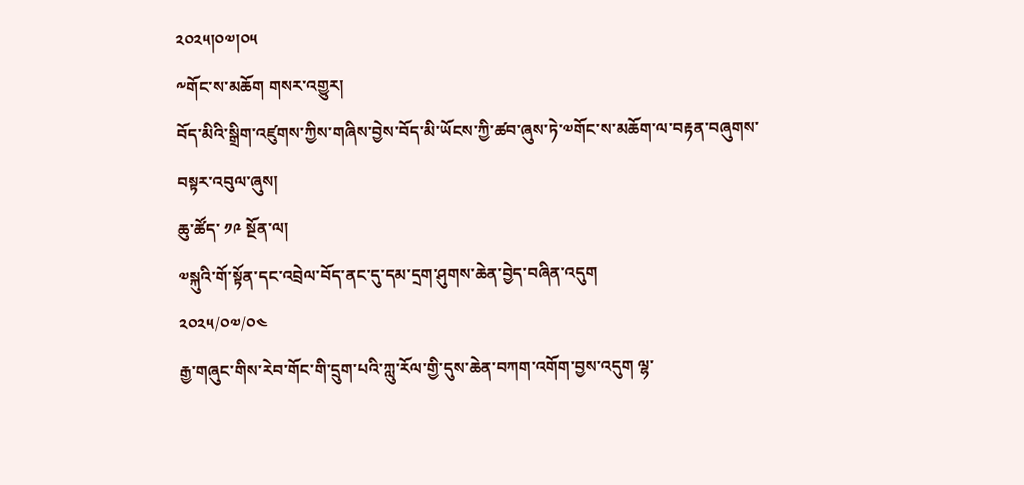༢༠༢༥།༠༧།༠༥
༸གོང་ས་མཆོག གསར་འགྱུར།
བོད་མིའི་སྒྲིག་འཛུགས་ཀྱིས་གཞིས་བྱེས་བོད་མི་ཡོངས་ཀྱི་ཚབ་ཞུས་ཏེ་༧གོང་ས་མཆོག་ལ་བརྟན་བཞུགས་བསྟར་འབུལ་ཞུས།
ཆུ་ཚོད་ ༡༩ སྔོན་ལ།
༧སྐུའི་གོ་སྟོན་དང་འབྲེལ་བོད་ནང་དུ་དམ་དྲག་ཤུགས་ཆེན་བྱེད་བཞིན་འདུག
༢༠༢༥/༠༧/༠༤
རྒྱ་གཞུང་གིས་རེབ་གོང་གི་དྲུག་པའི་ཀླུ་རོལ་གྱི་དུས་ཆེན་བཀག་འགོག་བྱས་འདུག ལྷ་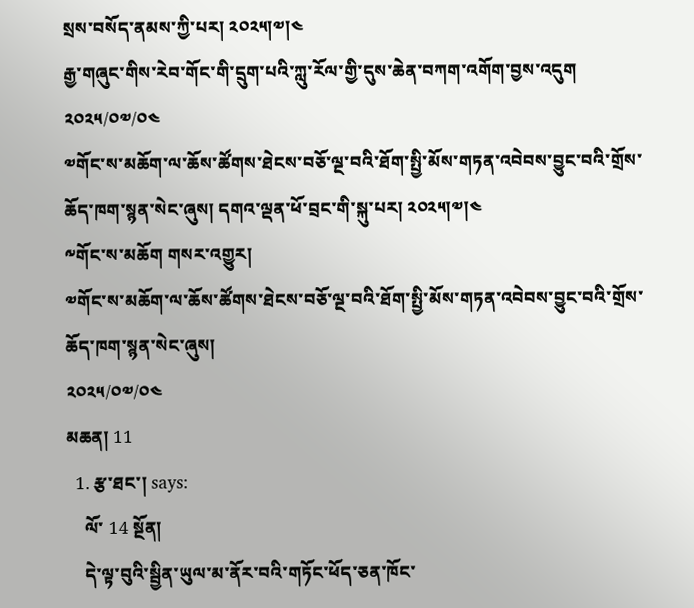སྲས་བསོད་ནམས་ཀྱི་པར། ༢༠༢༥།༧།༤
རྒྱ་གཞུང་གིས་རེབ་གོང་གི་དྲུག་པའི་ཀླུ་རོལ་གྱི་དུས་ཆེན་བཀག་འགོག་བྱས་འདུག
༢༠༢༥/༠༧/༠༤
༧གོང་ས་མཆོག་ལ་ཆོས་ཚོགས་ཐེངས་བཅོ་ལྔ་བའི་ཐོག་སྤྱི་མོས་གཏན་འབེབས་བྱུང་བའི་གྲོས་ཆོད་ཁག་སྙན་སེང་ཞུས། དགའ་ལྡན་ཕོ་བྲང་གི་སྐུ་པར། ༢༠༢༥།༧།༤
༸གོང་ས་མཆོག གསར་འགྱུར།
༧གོང་ས་མཆོག་ལ་ཆོས་ཚོགས་ཐེངས་བཅོ་ལྔ་བའི་ཐོག་སྤྱི་མོས་གཏན་འབེབས་བྱུང་བའི་གྲོས་ཆོད་ཁག་སྙན་སེང་ཞུས།
༢༠༢༥/༠༧/༠༤
མཆན། 11
  1. རྩ་ཐང་། says:
    ལོ་ 14 སྔོན།
    དེ་ལྟ་བུའི་སྦྱིན་ཡུལ་མ་ནོར་བའི་གཏོང་ཕོད་ཅན་ཁོང་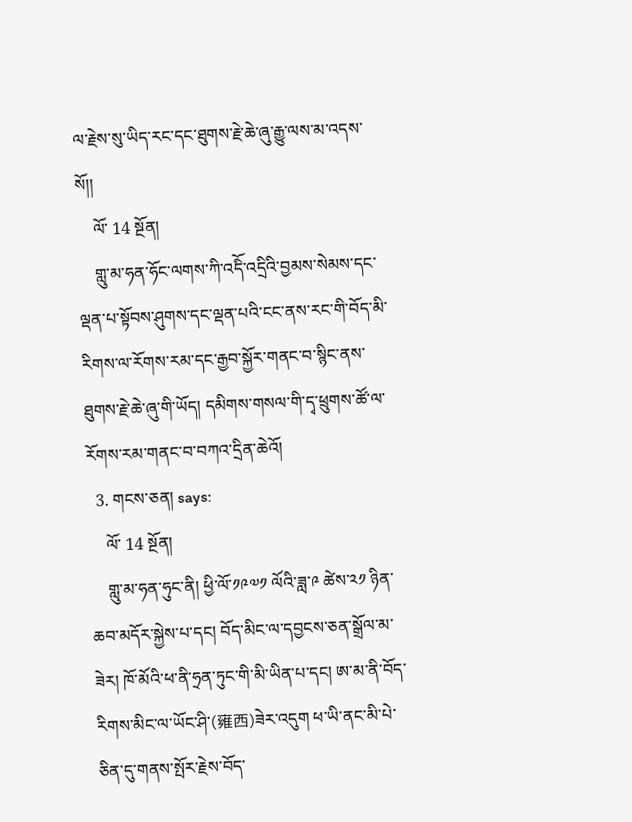ལ་རྗེས་སུ་ཡིད་རང་དང་ཐུགས་རྗེ་ཆེ་ཞུ་རྒྱུ་ལས་མ་འདས་སོ།།
    ལོ་ 14 སྔོན།
    གླུ་མ་ཧན་ཧོང་ལགས་ཀི་འདིོ་འདྲིའི་བྱམས་སེམས་དང་ལྡན་པ་སྟོབས་ཤུགས་དང་ལྡན་པའི་ངང་ནས་རང་གི་བོད་མི་རིགས་ལ་རོགས་རམ་དང་རྒྱབ་སྐྱོར་གནང་བ་སྙིང་ནས་ཐུགས་རྗེ་ཆེ་ཞུ་གི་ཡོད། དམིགས་གསལ་གི་དྭ་ཕྲུགས་ཚོ་ལ་རོགས་རམ་གནང་བ་བཀའ་དྲིན་ཆེའོ།
  3. གངས་ཅན། says:
    ལོ་ 14 སྔོན།
    གླུ་མ་ཧན་ཧུང་ནི། ཕྱི་ལོ་༡༩༧༡ ལོའི་ཟླ་༩ ཚེས་༢༡ ཉིན་ཆབ་མདོར་སྐྱེས་པ་དང། བོད་མིང་ལ་དབྱངས་ཅན་སྒྲོལ་མ་ཟེར། ཁོ་མོའི་ཕ་ནི་ཧྲན་ཏུང་གི་མི་ཡིན་པ་དང། ཨ་མ་ནི་བོད་རིགས་མིང་ལ་ཡོང་ཤི་(雍西)ཟེར་འདུག ཕ་ཡི་ནང་མི་པེ་ཅིན་དུ་གནས་སྤོར་རྗེས་བོད་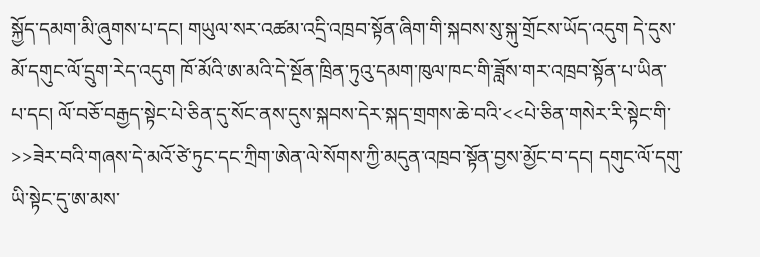སྐྱོད་དམག་མི་ཞུགས་པ་དང། གཡུལ་སར་འཚམ་འདྲི་འཁྲབ་སྟོན་ཞིག་གི་སྐབས་སུ་སྐུ་གྲོངས་ཡོད་འདུག དེ་དུས་མོ་དགུང་ལོ་དྲུག་རེད་འདུག ཁོ་མོའི་ཨ་མའི་དེ་སྔོན་ཁྲིན་ཏུའུ་དམག་ཁུལ་ཁང་གི་ཟློས་གར་འཁྲབ་སྟོན་པ་ཡིན་པ་དང། ལོ་བཅོ་བརྒྱད་སྟེང་པེ་ཅིན་དུ་སོང་ནས་དུས་སྐབས་དེར་སྐད་གྲགས་ཆེ་བའི་<<པེ་ཅིན་གསེར་རི་སྟེང་གི་>>ཟེར་བའི་གཞས་དེ་མའོ་ཙེ་ཏུང་དང་ཀྲིག་ཨེན་ལེ་སོགས་ཀྱི་མདུན་འཁྲབ་སྟོན་བྱས་མྱོང་བ་དང། དགུང་ལོ་དགུ་ཡི་སྟེང་དུ་ཨ་མས་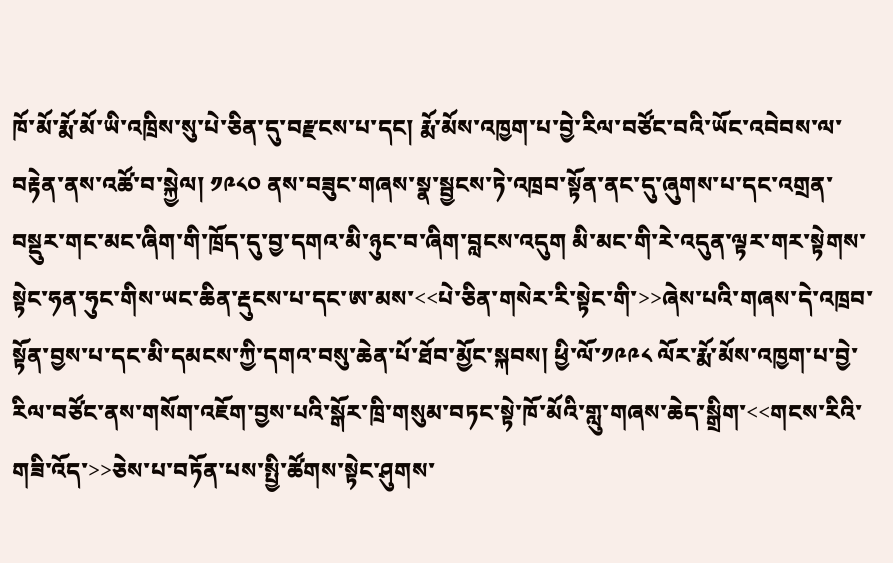ཁོ་མོ་རྨོ་མོ་ཡི་འཁྲིས་སུ་པེ་ཅིན་དུ་བརྫངས་པ་དང། རྨོ་མོས་འཁྱག་པ་བྱེ་རིལ་བཙོང་བའི་ཡོང་འབེབས་ལ་བརྟེན་ནས་འཚོ་བ་སྐྱེལ། ༡༩༨༠ ནས་བཟུང་གཞས་སྣ་སྦྱངས་ཏེ་འཁྲབ་སྟོན་ནང་དུ་ཞུགས་པ་དང་འགྲན་བསྡུར་གང་མང་ཞིག་གི་ཁྲོད་དུ་བྱ་དགའ་མི་ཉུང་བ་ཞིག་བླངས་འདུག མི་མང་གི་རེ་འདུན་ལྟར་གར་སྟེགས་སྟེང་ཧན་ཧུང་གིས་ཡང་ཆིན་རྡུངས་པ་དང་ཨ་མས་<<པེ་ཅིན་གསེར་རི་སྟེང་གི་>>ཞེས་པའི་གཞས་དེ་འཁྲབ་སྟོན་བྱས་པ་དང་མི་དམངས་ཀྱི་དགའ་བསུ་ཆེན་པོ་ཐོབ་མྱོང་སྐབས། ཕྱི་ལོ་༡༩༩༨ ལོར་རྨོ་མོས་འཁྱག་པ་བྱེ་རིལ་བཙོང་ནས་གསོག་འཇོག་བྱས་པའི་སྒོར་ཁྲི་གསུམ་བཏང་སྟེ་ཁོ་མོའི་གླུ་གཞས་ཆེད་སྒྲིག་<<གངས་རིའི་གཟི་འོད་>>ཅེས་པ་བཏོན་པས་སྤྱི་ཚོགས་སྟེང་ཤུགས་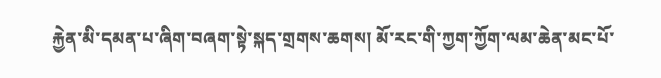རྐྱེན་མི་དམན་པ་ཞིག་བཞག་སྟེ་སྐད་གྲགས་ཆགས། མོ་རང་གི་ཀྱག་ཀྱོག་ལམ་ཆེན་མང་པོ་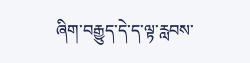ཞིག་བརྒྱུད་དེ་ད་ལྟ་རླབས་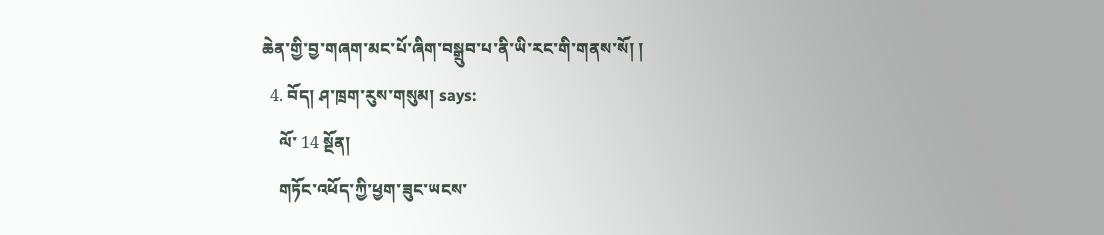ཆེན་གྱི་བྱ་གཞག་མང་པོ་ཞིག་བསྒྲུབ་པ་ནི་ཡི་རང་གི་གནས་སོ། །
  4. བོད། ཤ་ཁྲག་རུས་གསུམ། says:
    ལོ་ 14 སྔོན།
    གཏོང་འཕོད་ཀྱི་ཕྱག་ཟུང་ཡངས་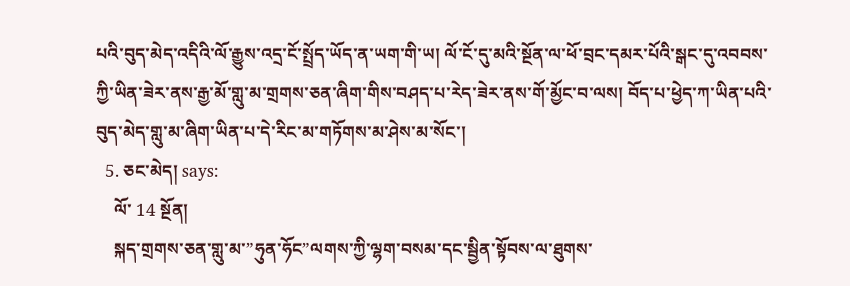པའི་བུད་མེད་འདིའི་ལོ་རྒྱུས་འདྲ་ངོ་སྤྲོད་ཡོད་ན་ཡག་གི་ཡ། ལོ་ངོ་དུ་མའི་སྔོན་ལ་ཕོ་བྲང་དམར་པོའི་སྒང་དུ་འབབས་ཀྱི་ཡིན་ཟེར་ནས་རྒྱ་མོ་གླུ་མ་གྲགས་ཅན་ཞིག་གིས་བཤད་པ་རེད་ཟེར་ནས་གོ་མྱོང་བ་ལས། བོད་པ་ཕྱེད་ཀ་ཡིན་པའི་བུད་མེད་གླུ་མ་ཞིག་ཡིན་པ་དེ་རིང་མ་གཏོགས་མ་ཤེས་མ་སོང་།
  5. ཅང་མེད། says:
    ལོ་ 14 སྔོན།
    སྐད་གྲགས་ཅན་གླུ་མ་”ཧུན་ཧོང”ལགས་ཀྱི་ལྷག་བསམ་དང་སྦྱིན་སྟོབས་ལ་ཐུགས་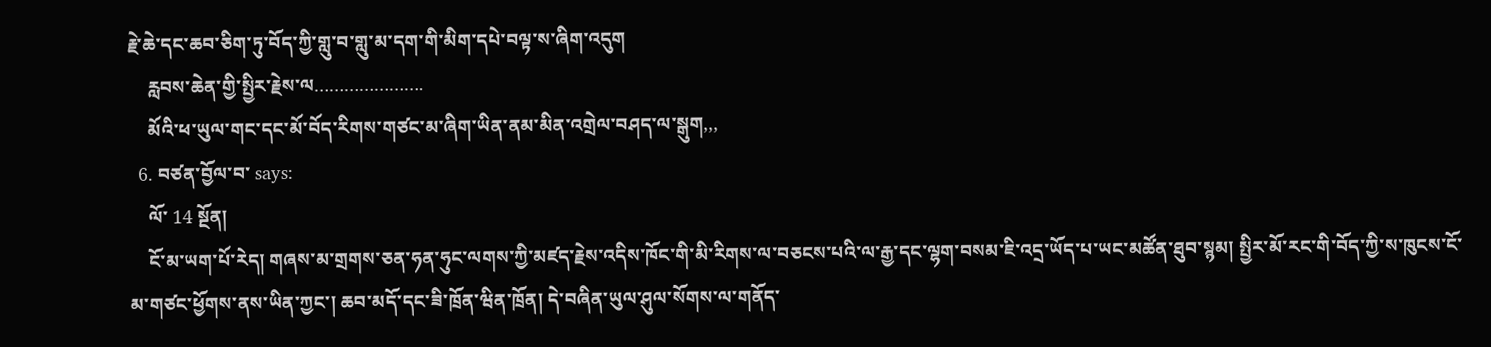རྗེ་ཆེ་དང་ཆབ་ཅིག་ཏུ་བོད་ཀྱི་གླུ་བ་གླུ་མ་དག་གི་མིག་དཔེ་བལྟ་ས་ཞིག་འདུག
    རླབས་ཆེན་གྱི་སྤྱིར་རྗེས་ལ………………….
    མོའི་ཕ་ཡུལ་གང་དང་མོ་བོད་རིགས་གཙང་མ་ཞིག་ཡིན་ནམ་མིན་འགྲེལ་བཤད་ལ་སྒུག,,,
  6. བཙན་བྱོལ་བ་ says:
    ལོ་ 14 སྔོན།
    ངོ་མ་ཡག་པོ་རེད། གཞས་མ་གྲགས་ཅན་ཧན་ཧུང་ལགས་ཀྱི་མཛད་རྗེས་འདིས་ཁོང་གི་མི་རིགས་ལ་བཅངས་པའི་ལ་རྒྱ་དང་ལྷག་བསམ་ཇི་འདྲ་ཡོད་པ་ཡང་མཚོན་ཐུབ་སྙམ། སྤྱིར་མོ་རང་གི་བོད་ཀྱི་ས་ཁུངས་ངོ་མ་གཙང་ཕྱོགས་ནས་ཡིན་ཀྱང་། ཆབ་མདོ་དང་ཟི་ཁྲོན་ཝིན་ཁྲོན། དེ་བཞིན་ཡུལ་ཤུལ་སོགས་ལ་གནོད་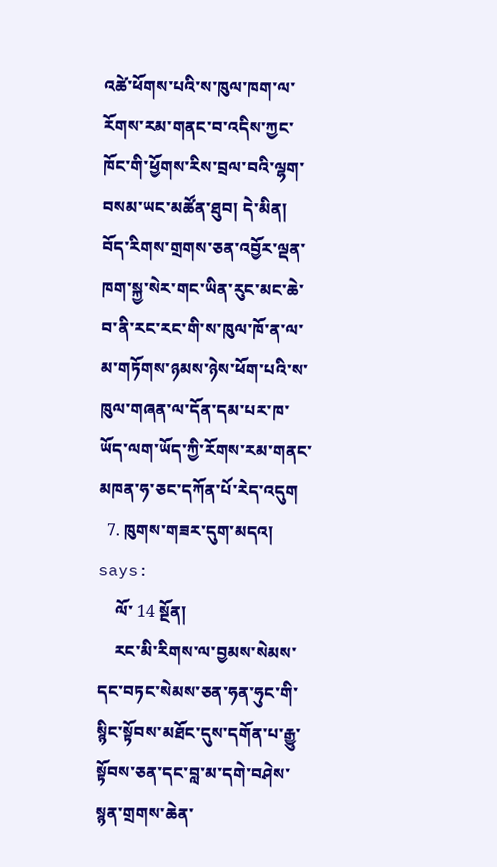འཚེ་ཕོགས་པའི་ས་ཁུལ་ཁག་ལ་རོགས་རམ་གནང་བ་འདིས་ཀྱང་ཁོང་གི་ཕྱོགས་རིས་བྲལ་བའི་ལྷག་བསམ་ཡང་མཚོན་ཐུབ། དེ་མིན། བོད་རིགས་གྲགས་ཅན་འབྱོར་ལྡན་ཁག་སྐྱ་སེར་གང་ཡིན་རུང་མང་ཆེ་བ་ནི་རང་རང་གི་ས་ཁུལ་ཁོ་ན་ལ་མ་གཏོགས་ཉམས་ཉེས་ཕོག་པའི་ས་ཁུལ་གཞན་ལ་དོན་དམ་པར་ཁ་ཡོད་ལག་ཡོད་ཀྱི་རོགས་རམ་གནང་མཁན་ཧ་ཅང་དཀོན་པོ་རེད་འདུག
  7. ཁུགས་གཟར་དུག་མདའ། says:
    ལོ་ 14 སྔོན།
    རང་མི་རིགས་ལ་བྱམས་སེམས་དང་བཏང་སེམས་ཅན་ཧན་ཧུང་གི་སྙིང་སྟོབས་མཐོང་དུས་དགོན་པ་རྒྱུ་སྟོབས་ཅན་དང་བླ་མ་དགེ་བཤེས་སྙན་གྲགས་ཆེན་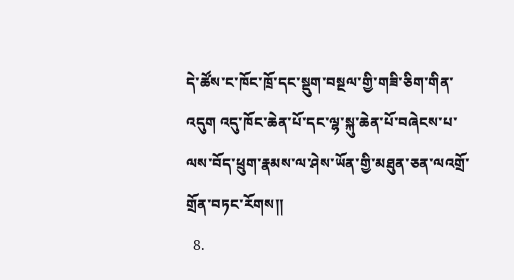དེ་ཚོས་ང་ཁོང་ཁྲོ་དང་སྡུག་བསྔལ་གྱི་གཟི་ཅིག་གིན་འདུག འདུ་ཁོང་ཆེན་པོ་དང་ལྷ་སྐུ་ཆེན་པོ་བཞེངས་པ་ལས་བོད་ཕྲུག་རྣམས་ལ་ཤེས་ཡོན་གྱི་མཐུན་ཅན་ལའགྲོ་གྲོན་བཏང་རོགས།།
  8.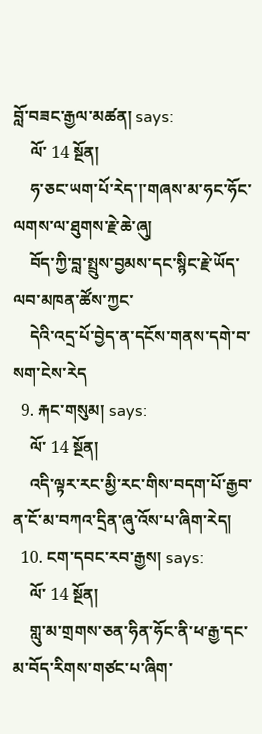བློ་བཟང་རྒྱལ་མཚན། says:
    ལོ་ 14 སྔོན།
    ཧ་ཅང་ཡག་པོ་རེད་།་གཞས་མ་ཧང་ཧོང་ལགས་ལ་ཐུགས་རྗེ་ཆེ་ཞུ།
    བོད་ཀྱི་བླ་སྤྲུས་བྱམས་དང་སྙིང་རྗེ་ཡོད་ལབ་མཁན་ཚོས་ཀྱང་
    དེའི་འདྲ་པོ་བྱེད་ན་དངོས་གནས་དགེ་བ་སག་ངེས་རེད
  9. རྐང་གསུམ། says:
    ལོ་ 14 སྔོན།
    འདི་ལྟར་རང་མྱི་རང་གིས་བདག་པོ་རྒྱབ་ན་ངོ་མ་བཀའ་དྲིན་ཞུ་འོས་པ་ཞིག་རེད།
  10. ངག་དབང་རབ་རྒྱས། says:
    ལོ་ 14 སྔོན།
    གླུ་མ་གྲགས་ཅན་ཧིན་ཧོང་ནི་ཕ་རྒྱ་དང་མ་བོད་རིགས་གཙང་པ་ཞིག་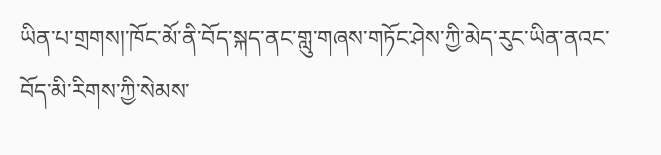ཡིན་པ་གྲགས།་ཁོང་མོ་ནི་བོད་སྐད་ནང་གླུ་གཞས་གཏོང་ཤེས་ཀྱི་མེད་རུང་ཡིན་ནའང་བོད་མི་རིགས་ཀྱི་སེམས་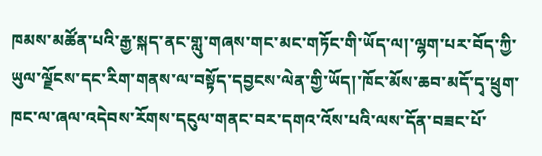ཁམས་མཚོན་པའི་རྒྱ་སྐད་ནང་གླུ་གཞས་གང་མང་གཏོང་གི་ཡོད་ལ།་ལྷག་པར་བོད་ཀྱི་ཡུལ་ལྗོངས་དང་རིག་གནས་ལ་བསྟོད་དབྱངས་ལེན་གྱི་ཡོད།་ཁོང་མོས་ཆབ་མདོ་དྭ་ཕྲུག་ཁང་ལ་ཞལ་འདེབས་རོགས་དངུལ་གནང་བར་དགའ་འོས་པའི་ལས་དོན་བཟང་པོ་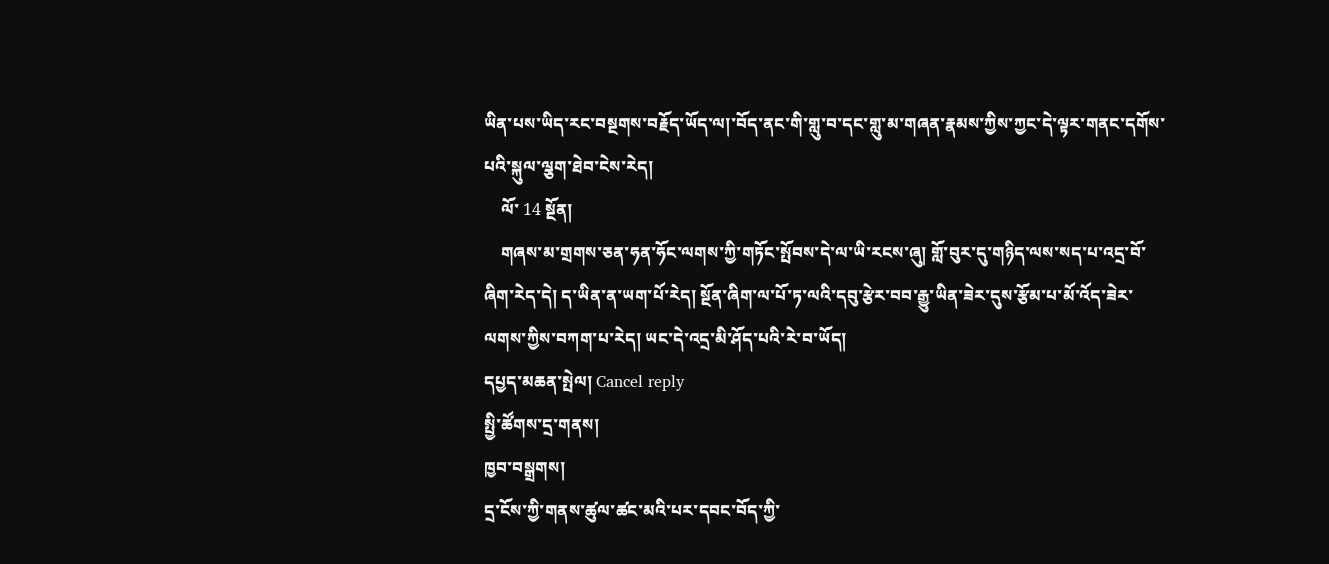ཡིན་པས་ཡིད་རང་བསྔགས་བརྗོད་ཡོད་ལ།་བོད་ནང་གི་གླུ་བ་དང་གླུ་མ་གཞན་རྣམས་ཀྱིས་ཀྱང་དེ་ལྟར་གནང་དགོས་པའི་སྐུལ་ལྕག་ཐེབ་ངེས་རེད།
    ལོ་ 14 སྔོན།
    གཞས་མ་གྲགས་ཅན་ཧན་ཧོང་ལགས་ཀྱི་གཏོང་སྤོབས་དེ་ལ་ཡི་རངས་ཞུ། གློ་བུར་དུ་གཉིད་ལས་སད་པ་འདྲ་བོ་ཞིག་རེད་དེ། ད་ཡིན་ན་ཡག་པོ་རེད། སྔོན་ཞིག་ལ་པོ་ཏ་ལའི་དབུ་རྩེར་བབ་རྒྱུ་ཡིན་ཟེར་དུས་རྩོམ་པ་མོ་འོད་ཟེར་ལགས་ཀྱིས་བཀག་པ་རེད། ཡང་དེ་འདྲ་མི་ཤོད་པའི་རེ་བ་ཡོད།
དཔྱད་མཆན་སྤེལ། Cancel reply
སྤྱི་ཚོགས་དྲ་གནས།
ཁྱབ་བསྒྲགས།
དྲ་ངོས་ཀྱི་གནས་ཚུལ་ཚང་མའི་པར་དབང་བོད་ཀྱི་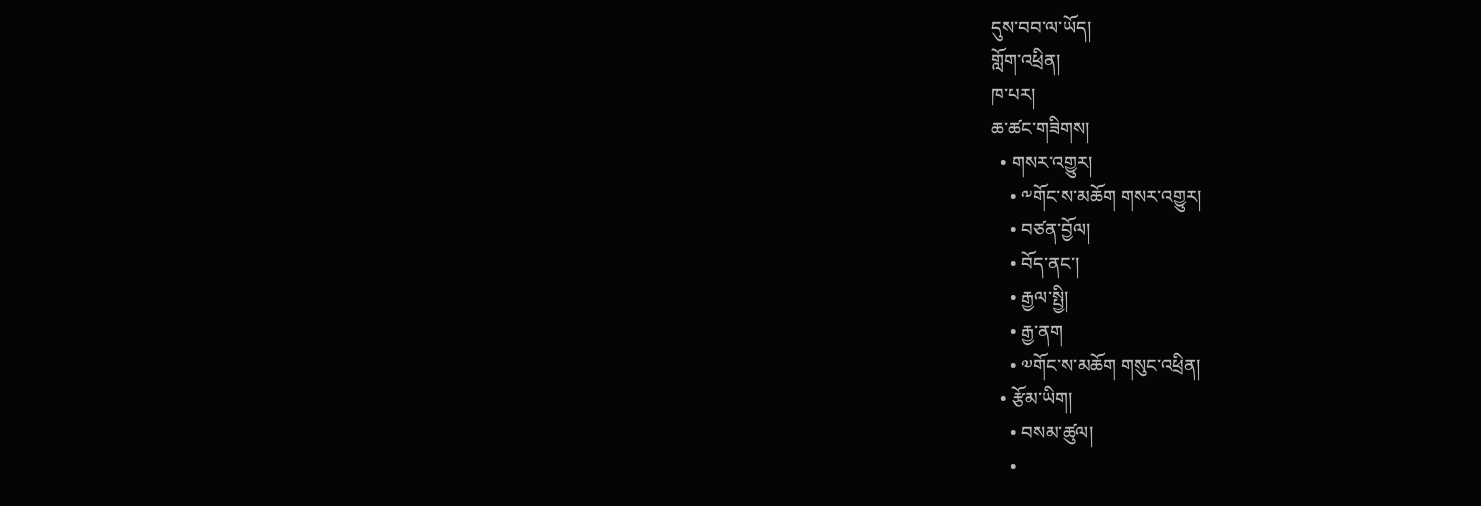དུས་བབ་ལ་ཡོད།
གློག་འཕྲིན།
ཁ་པར།
ཆ་ཚང་གཟིགས།
  • གསར་འགྱུར།
    • ༸གོང་ས་མཆོག གསར་འགྱུར།
    • བཙན་བྱོལ།
    • བོད་ནང་།
    • རྒྱལ་སྤྱི།
    • རྒྱ་ནག
    • ༧གོང་ས་མཆོག གསུང་འཕྲིན།
  • རྩོམ་ཡིག།
    • བསམ་ཚུལ།
    •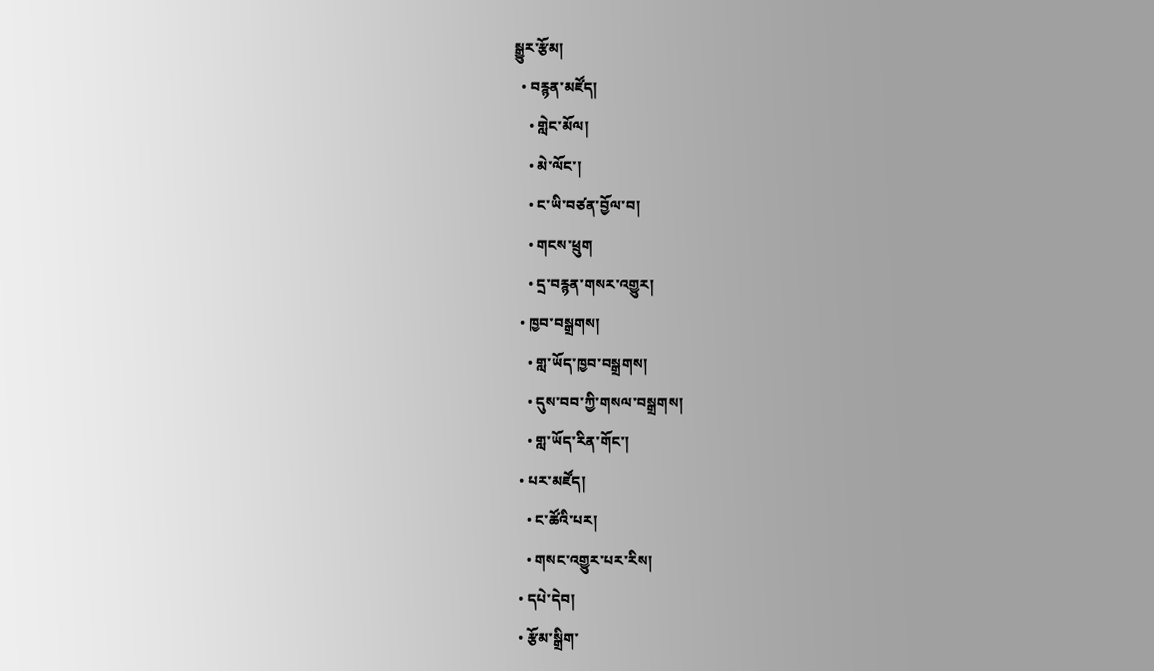སྒྱུར་རྩོམ།
  • བརྙན་མཛོད།
    • གླེང་མོལ།
    • མེ་ལོང་།
    • ང་ཡི་བཙན་བྱོལ་བ།
    • གངས་ཕྲུག
    • དྲ་བརྙན་གསར་འགྱུར།
  • ཁྱབ་བསྒྲགས།
    • གླ་ཡོད་ཁྱབ་བསྒྲགས།
    • དུས་བབ་ཀྱི་གསལ་བསྒྲགས།
    • གླ་ཡོད་རིན་གོང་།
  • པར་མཛོད།
    • ང་ཚོའི་པར།
    • གསང་འགྱུར་པར་རིས།
  • དཔེ་དེབ།
  • རྩོམ་སྒྲིག་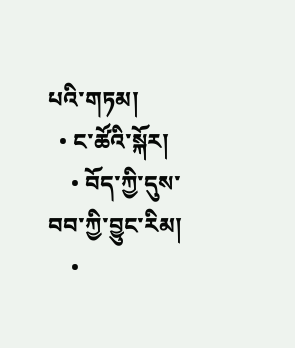པའི་གཏམ།
  • ང་ཚོའི་སྐོར།
    • བོད་ཀྱི་དུས་བབ་ཀྱི་བྱུང་རིམ།
    •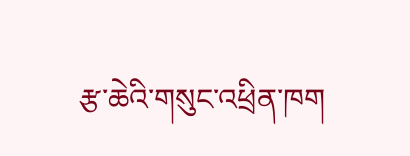རྩ་ཆེའི་གསུང་འཕྲིན་ཁག